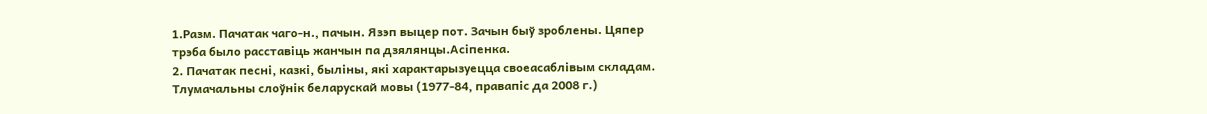1.Разм. Пачатак чаго‑н., пачын. Язэп выцер пот. Зачын быў зроблены. Цяпер трэба было расставіць жанчын па дзялянцы.Асіпенка.
2. Пачатак песні, казкі, быліны, які характарызуецца своеасаблівым складам.
Тлумачальны слоўнік беларускай мовы (1977-84, правапіс да 2008 г.)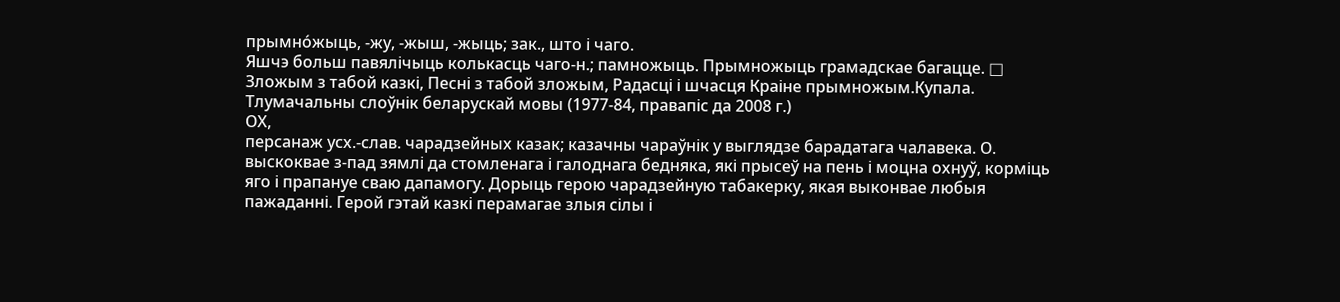прымно́жыць, ‑жу, ‑жыш, ‑жыць; зак., што і чаго.
Яшчэ больш павялічыць колькасць чаго‑н.; памножыць. Прымножыць грамадскае багацце. □ Зложым з табой казкі, Песні з табой зложым, Радасці і шчасця Краіне прымножым.Купала.
Тлумачальны слоўнік беларускай мовы (1977-84, правапіс да 2008 г.)
ОХ,
персанаж усх.-слав. чарадзейных казак; казачны чараўнік у выглядзе барадатага чалавека. О. выскоквае з-пад зямлі да стомленага і галоднага бедняка, які прысеў на пень і моцна охнуў, корміць яго і прапануе сваю дапамогу. Дорыць герою чарадзейную табакерку, якая выконвае любыя пажаданні. Герой гэтай казкі перамагае злыя сілы і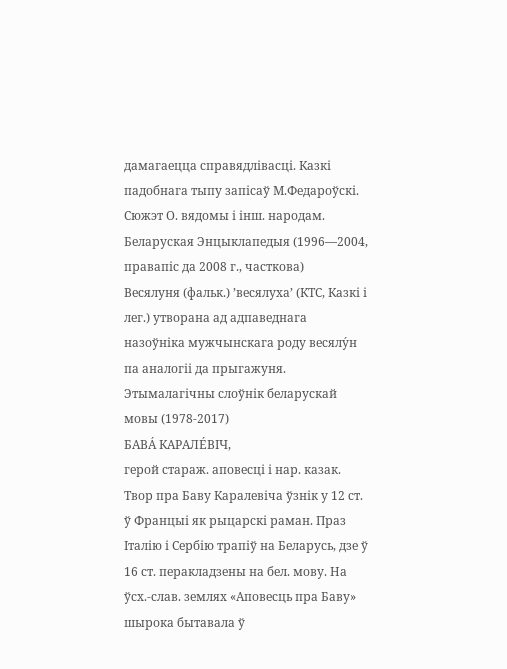дамагаецца справядлівасці. Казкі падобнага тыпу запісаў М.Федароўскі. Сюжэт О. вядомы і інш. народам.
Беларуская Энцыклапедыя (1996—2004, правапіс да 2008 г., часткова)
Весялуня (фальк.) ’весялуха’ (КТС, Казкі і лег.) утворана ад адпаведнага назоўніка мужчынскага роду весялу́н па аналогіі да прыгажуня.
Этымалагічны слоўнік беларускай мовы (1978-2017)
БАВА́ КАРАЛЕ́ВІЧ,
герой стараж. аповесці і нар. казак. Твор пра Баву Каралевіча ўзнік у 12 ст. ў Францыі як рыцарскі раман. Праз Італію і Сербію трапіў на Беларусь, дзе ў 16 ст. перакладзены на бел. мову. На ўсх.-слав. землях «Аповесць пра Баву» шырока бытавала ў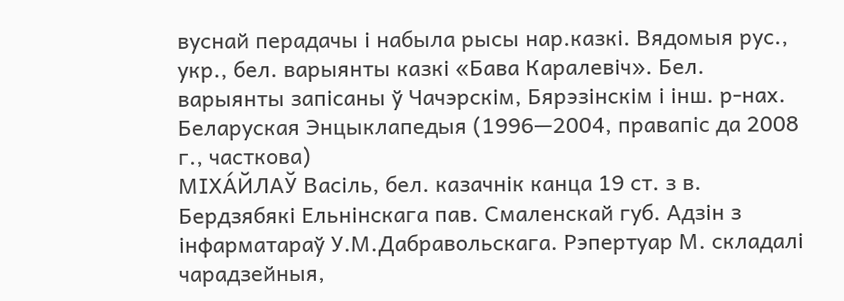вуснай перадачы і набыла рысы нар.казкі. Вядомыя рус., укр., бел. варыянты казкі «Бава Каралевіч». Бел. варыянты запісаны ў Чачэрскім, Бярэзінскім і інш. р-нах.
Беларуская Энцыклапедыя (1996—2004, правапіс да 2008 г., часткова)
МІХА́ЙЛАЎ Васіль, бел. казачнік канца 19 ст. з в. Бердзябякі Ельнінскага пав. Смаленскай губ. Адзін з інфарматараў У.М.Дабравольскага. Рэпертуар М. складалі чарадзейныя,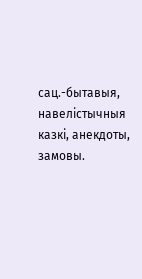сац.-бытавыя, навелістычныя казкі, анекдоты, замовы.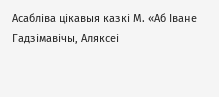Асабліва цікавыя казкі М. «Аб Іване Гадзімавічы, Аляксеі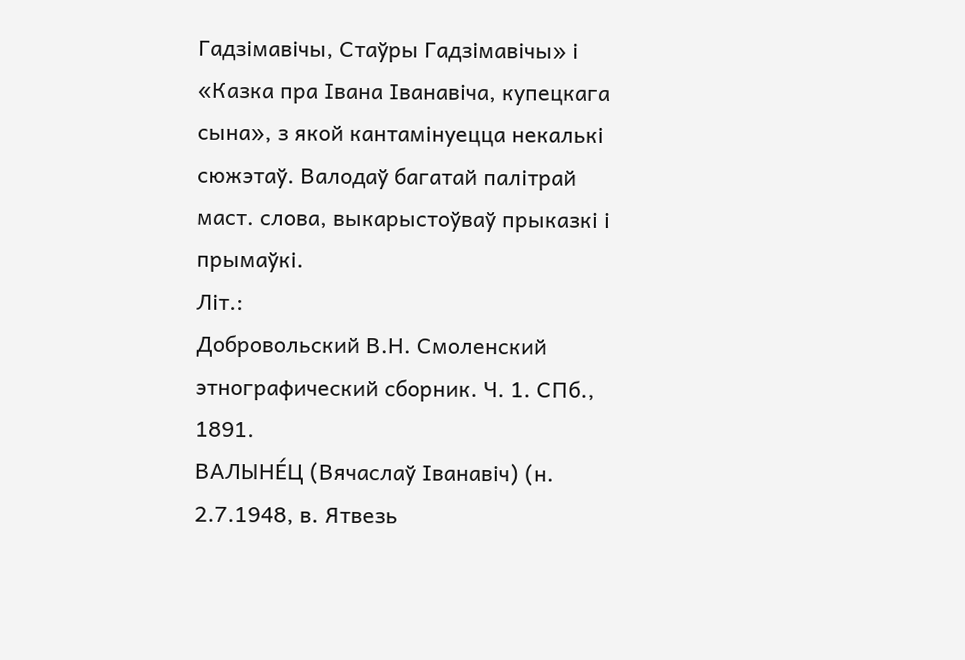Гадзімавічы, Стаўры Гадзімавічы» і «Казка пра Івана Іванавіча, купецкага сына», з якой кантамінуецца некалькі сюжэтаў. Валодаў багатай палітрай маст. слова, выкарыстоўваў прыказкі і прымаўкі.
Літ.:
Добровольский В.Н. Смоленский этнографический сборник. Ч. 1. СПб., 1891.
ВАЛЫНЕ́Ц (Вячаслаў Іванавіч) (н. 2.7.1948, в. Ятвезь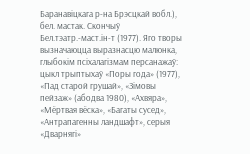Баранавіцкага р-на Брэсцкай вобл.),
бел. мастак. Скончыў Бел.тэатр.-маст.ін-т (1977). Яго творы вызначаюцца выразнасцю малюнка, глыбокім псіхалагізмам персанажаў: цыкл трыптыхаў «Поры года» (1977), «Пад старой грушай», «Зімовы пейзаж» (абодва 1980), «Ахвяра», «Мёртвая вёска», «Багаты сусед», «Антрапагенны ландшафт», серыя «Дварнягі»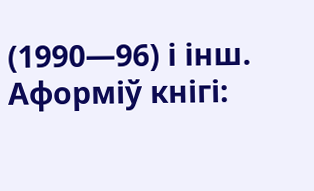(1990—96) і інш. Аформіў кнігі: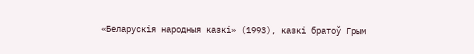«Беларускія народныя казкі» (1993), казкі братоў Грым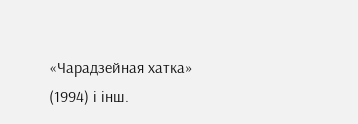«Чарадзейная хатка» (1994) і інш.